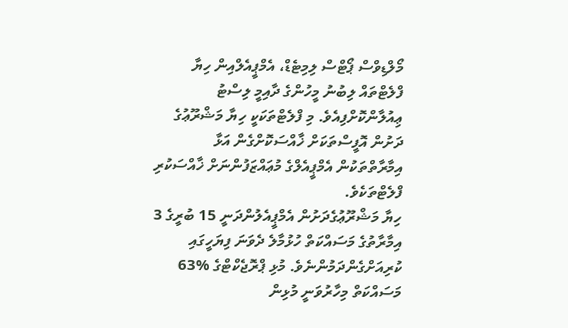މޯލްޑިވްސް ޕޯޓްސް ލިމިޓެޑް، އެމްޕީއެލްއިން ހިޔާ ފްލެޓްތައް ލިބުނު މީހުންގެ ދާއިމީ ލިސްޓު ޢިއުލާންކޮށްފިއެވެ. މި ފްލެޓްތަކަކީ ހިޔާ މަޝްރޫޢުގެ ދަށުން އޮފީސްތަކަށް ޚާއްސަކޮށްގެން އަޅާ އިމާރާތްތަކުން އެމްޕީއެލްގެ މުޢައްޒަފުންނަށް ޚާއްސަކުރި ފްލެޓްތަކެވެ.
ހިޔާ މަޝްރޫޢުގެދަށުން އެމްޕީއެލުންދަނީ 15 ބުރީގެ 3 އިމާރާތުގެ މަސައްކަތް ހުޅުމާލެ ދެވަނަ ފިޔަހީގައި ކުރިއަށްގެންދަމުންނެވެ. މުޅި ޕްރޮޖެކްޓްގެ %63 މަސައްކަތް މިހާރުވަނީ މުޅިން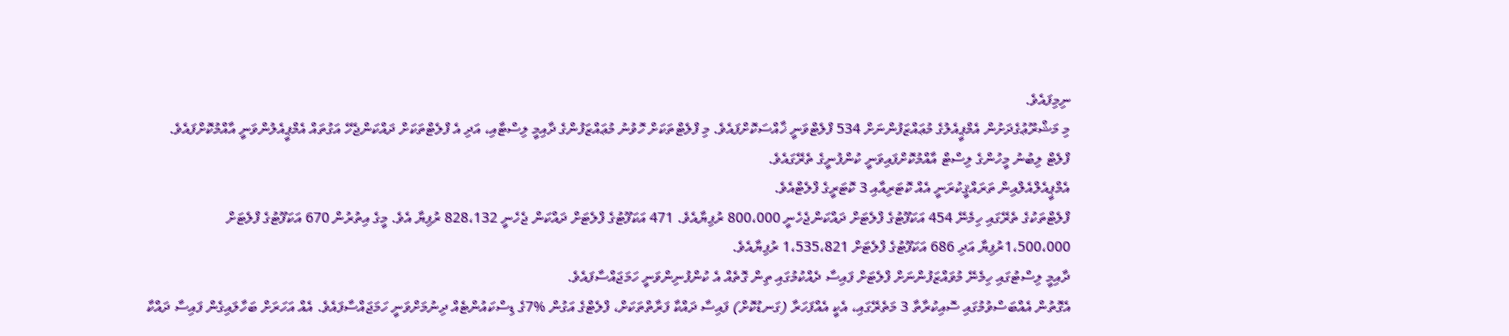ނިމިފައެވެ.
މި މަޝްރޫޢުގެދަށުން އެމްޕީއެލުގެ މުޢައްޒަފުންނަށް 534 ފްލެޓްވަނީ ޚާއްސަކޮށްފައެވެ. މި ފްލެޓްތަކަށް ހޮވުނު މުޢައްޒަފުންގެ ދާއިމީ ލިސްޓާއި، އަދި އެ ފްލެޓްތަކަށް ދައްކަންޖެހޭ އަގުތައް އެމްޕީއެލުންވަނީ އާއްމުކޮށްފައެވެ. ފްލެޓް ލިބުނު މީހުންގެ ލިސްޓް އާއްމުކޮށްފައިވަނީ ކުންފުނީގެ ތެރޭގައެވެ.
އެމްޕީއެލްއެލްއިން ތަރައްޤީކުރަނީ އެއް ކޮޓަރިއާއި 3 ކޮޓަރީގެ ފްލެޓްއެވެ.
ފްލެޓްތަކުގެ ތެރޭގައި ހިމެނޭ 454 އަކަފޫޓުގެ ފްލެޓަށް ދައްކަންޖެހެނީ 800،000 ރުފިޔާއެވެ. 471 އަކަފޫޓުގެ ފްލެޓަށް ދައްކަން ޖެހެނީ 828،132 ރުފިޔާ އެވެ. މީގެ އިތުރުން 670 އަކަފޫޓުގެ ފްލެޓަށް 1،500،000ރުފިޔާ އަދި 686 އަކަފޫޓުގެ ފްލެޓަށް 1،535،821 ރުފިޔާއެވެ.
ދާއިމީ ލިސްޓުގައި ހިމެނޭ މުވައްޒަފުންނަށް ފްލެޓަށް ފައިސާ ދެއްކުމުގައި ތިން ގޮތެއް އެ ކުންފުނިންވަނީ ހަމަޖައްސާފައެވެ.
އެގޮތުން އެއްބަސްވުމުގައި ސޮއިކުރާތާ 3 މަތެރޭގައި، އެކީ އެއްފަހަރާ (ގަނޑުކޮށް) ފައިސާ ދައްކާ ފަރާތްތަކަށް، ފްލެޓްގެ އަގުން %7ގެ ޑިސްކައުންޓެއް ދިނުމަށްވަނީ ހަމަޖައްސާފައެވެ. އެއް އަހަރަށް ބަހާލައިގެން ފައިސާ ދައްކާ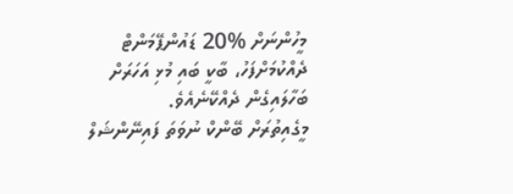މީހުންނަށް %20 ޑައުންޕޭމަންޓް ދެއްކުމަށްފަހު، ބާކީ ބައި މުޅި އަހަރަށް ބަހާލައިގެން ދެއްކޭނެއެވެ.
މީގެއިތުރަށް ބޭންކް ނުވަތަ ފައިނޭންޝަލް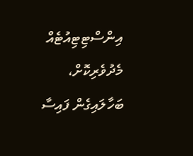އިންސްޓިޓިއުޓެއް މެދުވެރިކޮށް، ބަހާލައިގެން ފައިސާ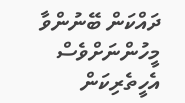ދައްކަން ބޭނުންވާ މީހުންނަށްވެސް އެހީތެރިކަން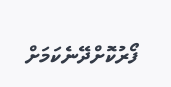ފޯރުކޮށްދޭނެކަމަށް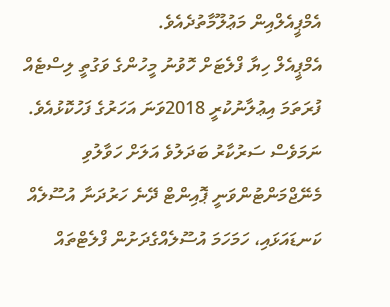އެމްޕީއެލްއިން މަޢުލޫމާތުދެއެވެ.
އެމްޕީއެލް ހިޔާ ފްލެޓަށް ހޮވުނު މީހުންގެ ވަގުތީ ލިސްޓެއް ފުރަތަމަ އިޢުލާނުކުރީ 2018ވަނަ އަހަރުގެ ފަހުކޮޅުއެވެ. ނަމަވެސް ސަރުކާރު ބަދަލުވެ އަލަށް ހަވާލުވި މެނޭޖްމަންޓުންވަނީ ޕޮއިންޓް ދޭނެ ހަރުދަނާ އުސޫލެއް ކަނޑައަޅައި، ހަމަހަމަ އުސޫލެއްގެދަށުން ފްލެޓްތައް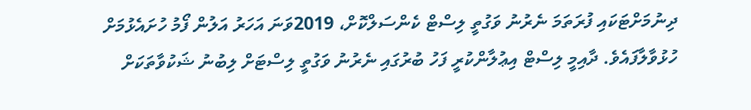ދިނުމަށްޓަކައި ފުރަތަމަ ނެރުނު ވަގުތީ ލިސްޓް ކެންސަލްކޮށް، 2019ވަނަ އަހަރު އަލުން ފޯމު ހުށައެޅުމަށް ހުޅުވާލާފައެވެ. ދާއިމީ ލިސްޓް އިޢުލާންކުރީ ފަހު ބުރުގައި ނެރުނު ވަގުތީ ލިސްޓަށް ލިބުނު ޝަކުވާތަކަށް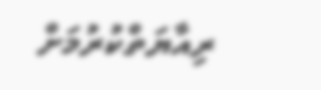ރިއާޔަތްކުރުމަށް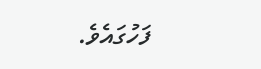ފަހުގައެވެ.